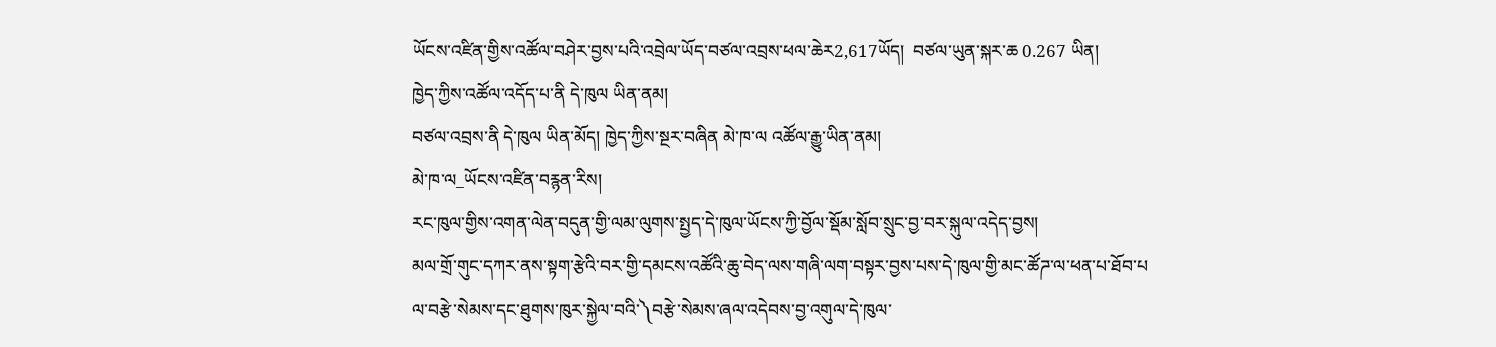ཡོངས་འཛིན་གྱིས་འཚོལ་བཤེར་བྱས་པའི་འབྲེལ་ཡོད་བཙལ་འབྲས་ཕལ་ཆེར2,617ཡོད།  བཙལ་ཡུན་སྐར་ཆ 0.267 ཡིན།
ཁྱེད་ཀྱིས་འཚོལ་འདོད་པ་ནི དེ་ཁུལ ཡིན་ནམ།
བཙལ་འབྲས་ནི དེ་ཁུལ ཡིན་མོད། ཁྱེད་ཀྱིས་སྔར་བཞིན མེ་ཁ་ལ འཚོལ་རྒྱུ་ཡིན་ནམ།
མེ་ཁ་ལ_ཡོངས་འཛིན་བརྙན་རིས།
རང་ཁུལ་གྱིས་འགན་ལེན་བདུན་གྱི་ལམ་ལུགས་སྤྱད་དེ་ཁུལ་ཡོངས་ཀྱི་བྱོལ་སྡོམ་སློབ་སྲུང་བྱ་བར་སྐུལ་འདེད་བྱས།
མལ་གྲོ་གུང་དཀར་ནས་སྟག་རྩེའི་བར་གྱི་དམངས་འཚོའི་ཆུ་བེད་ལས་གཞི་ལག་བསྟར་བྱས་པས་དེ་ཁུལ་གྱི་མང་ཚོཌ་ལ་ཕན་པ་ཐོབ་པ
ལ་བརྩེ་སེམས་དང་ཐུགས་ཁུར་སྐྱེལ་བའི་༽བརྩེ་སེམས་ཞལ་འདེབས་བྱ་འགུལ་དེ་ཁུལ་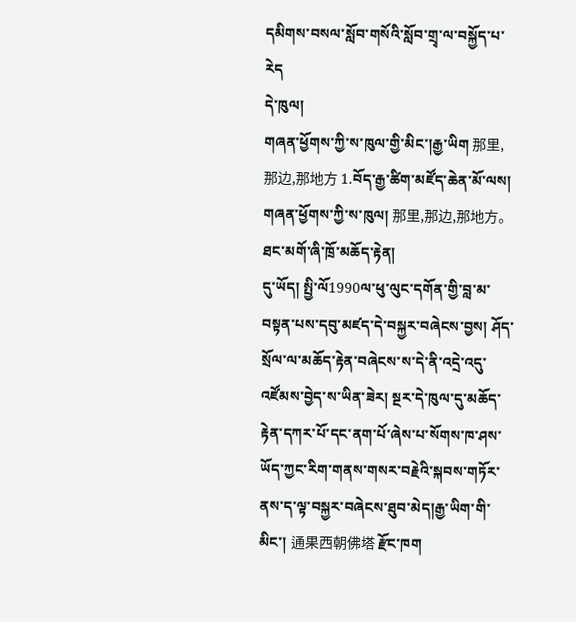དམིགས་བསལ་སློབ་གསོའི་སློབ་གྲྭ་ལ་བསྐྱོད་པ་རེད
དེ་ཁུལ།
གཞན་ཕྱོགས་ཀྱི་ས་ཁུལ་གྱི་མིང་།རྒྱ་ཡིག 那里,那边,那地方 1.བོད་རྒྱ་ཚིག་མཛོད་ཆེན་མོ་ལས། གཞན་ཕྱོགས་ཀྱི་ས་ཁུལ། 那里,那边,那地方。
ཐང་མགོ་ཞི་ཁྲོ་མཆོད་རྟེན།
དུ་ཡོད། སྤྱི་ལོ1990ལ་ཕུ་ལུང་དགོན་གྱི་བླ་མ་བསྟན་པས་དབུ་མཛད་དེ་བསྐྱར་བཞེངས་བྱས། ཤོད་སྲོལ་ལ་མཆོད་རྟེན་བཞེངས་ས་དེ་ནི་འདྲེ་འདུ་འཛོམས་བྱེད་ས་ཡིན་ཟེར། སྔར་དེ་ཁུལ་དུ་མཆོད་རྟེན་དཀར་པོ་དང་ནག་པོ་ཞེས་པ་སོགས་ཁ་ཤས་ཡོད་ཀྱང་རིག་གནས་གསར་བརྗེའི་སྐབས་གཏོར་ནས་ད་ལྟ་བསྐྱར་བཞེངས་ཐུབ་མེད།རྒྱ་ཡིག་གི་མིང་། 通果西朝佛塔 རྫོང་ཁག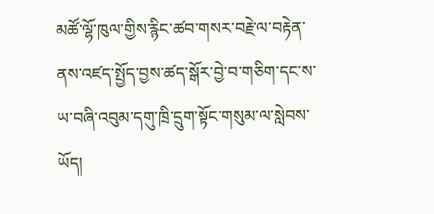མཚོ་ལྷོ་ཁུལ་གྱིས་རྙིང་ཚབ་གསར་བརྗེ་ལ་བརྟེན་ནས་འཛད་སྤྱོད་བྱས་ཚད་སྒོར་བྱེ་བ་གཅིག་དང་ས་ཡ་བཞི་འབུམ་དགུ་ཁྲི་དྲུག་སྟོང་གསུམ་ལ་སླེབས་ཡོད།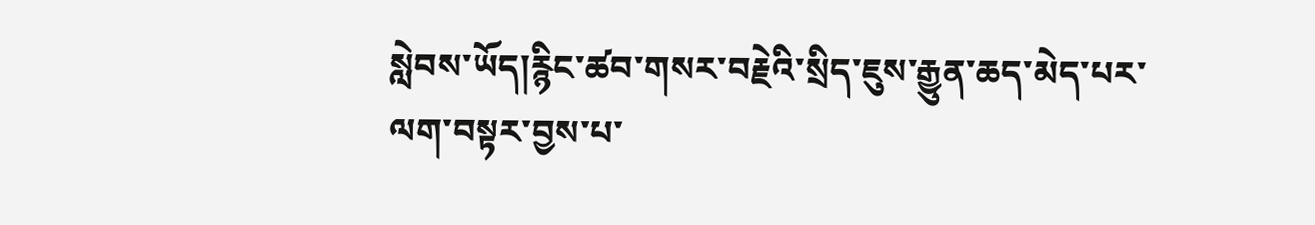སླེབས་ཡོད།རྙིང་ཚབ་གསར་བརྗེའི་སྲིད་ཇུས་རྒྱུན་ཆད་མེད་པར་ལག་བསྟར་བྱས་པ་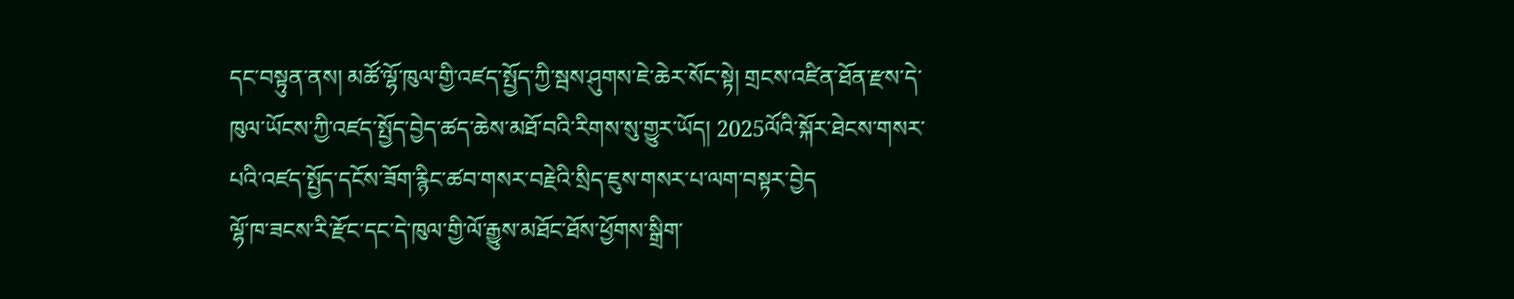དང་བསྟུན་ནས། མཚོ་ལྷོ་ཁུལ་གྱི་འཛད་སྤྱོད་ཀྱི་སྦས་ཤུགས་ཇེ་ཆེར་སོང་སྟེ། གྲངས་འཛིན་ཐོན་རྫས་དེ་ཁུལ་ཡོངས་ཀྱི་འཛད་སྤྱོད་བྱེད་ཚད་ཆེས་མཐོ་བའི་རིགས་སུ་གྱུར་ཡོད། 2025ལོའི་སྐོར་ཐེངས་གསར་པའི་འཛད་སྤྱོད་དངོས་ཟོག་རྙིང་ཚབ་གསར་བརྗེའི་སྲིད་ཇུས་གསར་པ་ལག་བསྟར་བྱེད
ལྷོ་ཁ་ཟངས་རི་རྫོང་དང་དེ་ཁུལ་གྱི་ལོ་རྒྱུས་མཐོང་ཐོས་ཕྱོགས་སྒྲིག་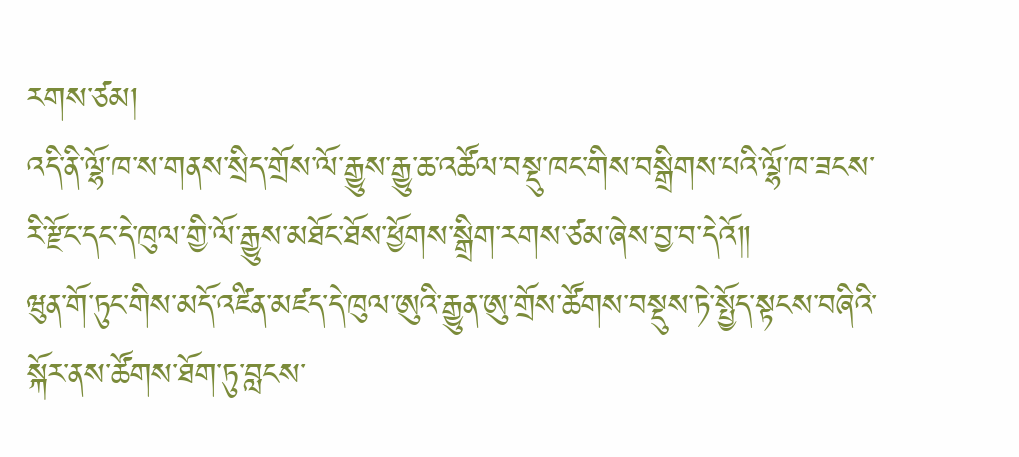རགས་ཙམ།
འདི་ནི་ལྷོ་ཁ་ས་གནས་སྲིད་གྲོས་ལོ་རྒྱུས་རྒྱུ་ཆ་འཚོལ་བསྡུ་ཁང་གིས་བསྒྲིགས་པའི་ལྷོ་ཁ་ཟངས་རི་རྫོང་དང་དེ་ཁུལ་གྱི་ལོ་རྒྱུས་མཐོང་ཐོས་ཕྱོགས་སྒྲིག་རགས་ཙམ་ཞེས་བྱ་བ་དེའོ༎
ཝུན་གོ་ཏུང་གིས་མདོ་འཛིན་མཛད་དེ་ཁུལ་ཨུའི་རྒྱུན་ཨུ་གྲོས་ཚོགས་བསྡུས་ཏེ་སྤྱོད་སྟངས་བཞིའི་སྐོར་ནས་ཚོགས་ཐོག་ཏུ་བླངས་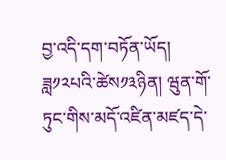བྱ་འདི་དག་བཏོན་ཡོད།
ཟླ༡༢པའི་ཚེས༡༣ཉིན། ཝུན་གོ་ཏུང་གིས་མདོ་འཛིན་མཛད་དེ་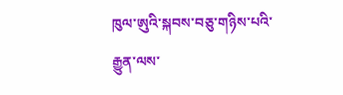ཁུལ་ཨུའི་སྐབས་བཅུ་གཉིས་པའི་རྒྱུན་ལས་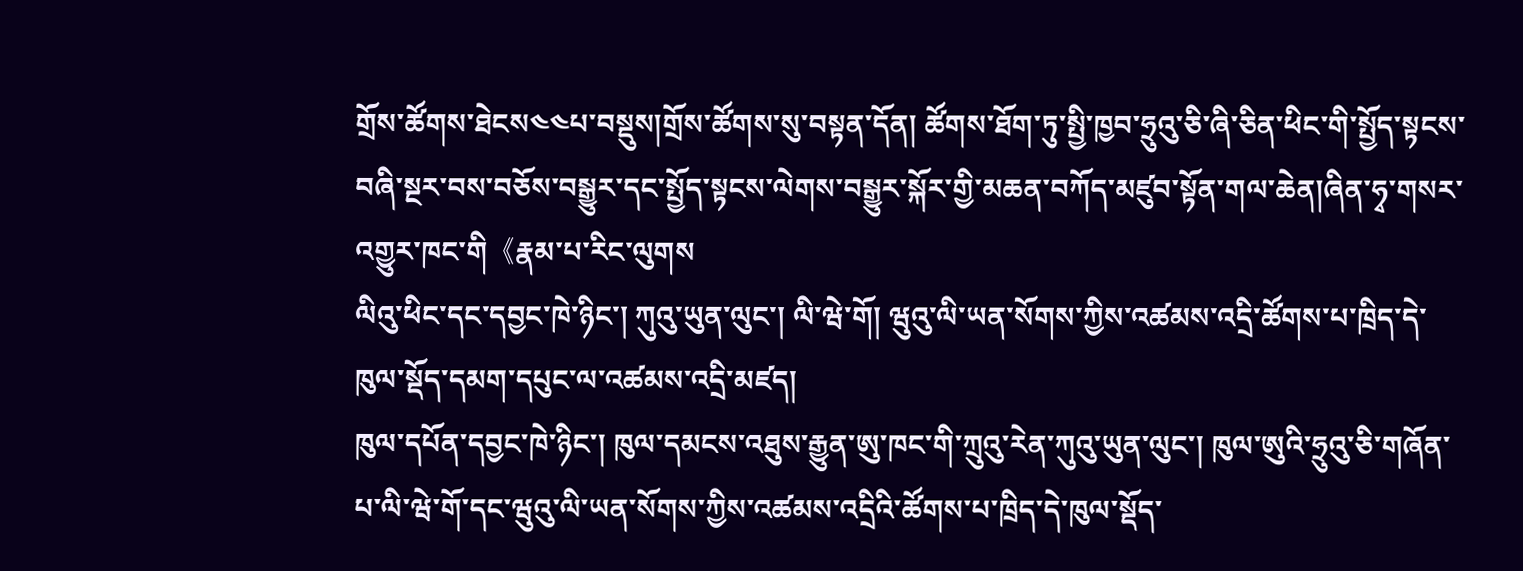གྲོས་ཚོགས་ཐེངས༤༤པ་བསྡུས།གྲོས་ཚོགས་སུ་བསྟན་དོན། ཚོགས་ཐོག་ཏུ་སྤྱི་ཁྱབ་ཧྲུའུ་ཅི་ཞི་ཅིན་ཕིང་གི་སྤྱོད་སྟངས་བཞི་སྔར་བས་བཅོས་བསྒྱུར་དང་སྤྱོད་སྟངས་ལེགས་བསྒྱུར་སྐོར་གྱི་མཆན་བཀོད་མཛུབ་སྟོན་གལ་ཆེན།ཞིན་ཧྭ་གསར་འགྱུར་ཁང་གི《རྣམ་པ་རིང་ལུགས
ལིའུ་ཕིང་དང་དབྱང་ཁེ་ཉིང་། ཀུའུ་ཡུན་ལུང་། ལི་ཝེ་གོ། ཝུའུ་ལི་ཡན་སོགས་ཀྱིས་འཚམས་འདྲི་ཚོགས་པ་ཁྲིད་དེ་ཁུལ་སྡོད་དམག་དཔུང་ལ་འཚམས་འདྲི་མཛད།
ཁུལ་དཔོན་དབྱང་ཁེ་ཉིང་། ཁུལ་དམངས་འཐུས་རྒྱུན་ཨུ་ཁང་གི་ཀྲུའུ་རེན་ཀུའུ་ཡུན་ལུང་། ཁུལ་ཨུའི་ཧྲུའུ་ཅི་གཞོན་པ་ལི་ཝེ་གོ་དང་ཝུའུ་ལི་ཡན་སོགས་ཀྱིས་འཚམས་འདྲིའི་ཚོགས་པ་ཁྲིད་དེ་ཁུལ་སྡོད་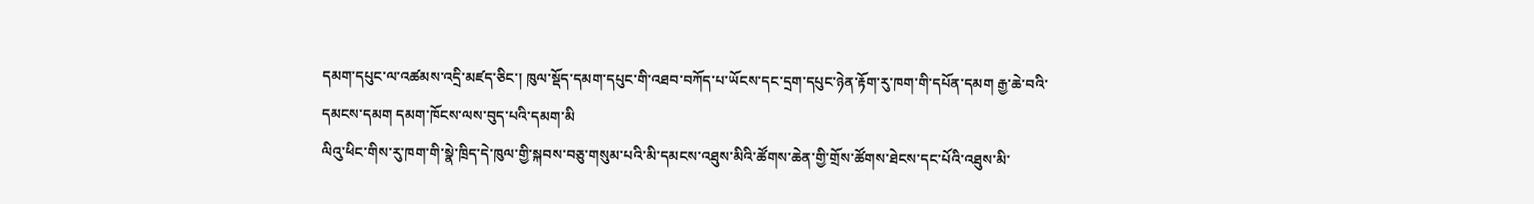དམག་དཔུང་ལ་འཚམས་འདྲི་མཛད་ཅིང་། ཁུལ་སྡོད་དམག་དཔུང་གི་འཐབ་བཀོད་པ་ཡོངས་དང་དྲག་དཔུང་ཉེན་རྟོག་རུ་ཁག་གི་དཔོན་དམག རྒྱ་ཆེ་བའི་དམངས་དམག དམག་ཁོངས་ལས་བུད་པའི་དམག་མི
ལིའུ་ཕིང་གིས་རུ་ཁག་གི་སྣེ་ཁྲིད་དེ་ཁུལ་གྱི་སྐབས་བཅུ་གསུམ་པའི་མི་དམངས་འཐུས་མིའི་ཚོགས་ཆེན་གྱི་གྲོས་ཚོགས་ཐེངས་དང་པོའི་འཐུས་མི་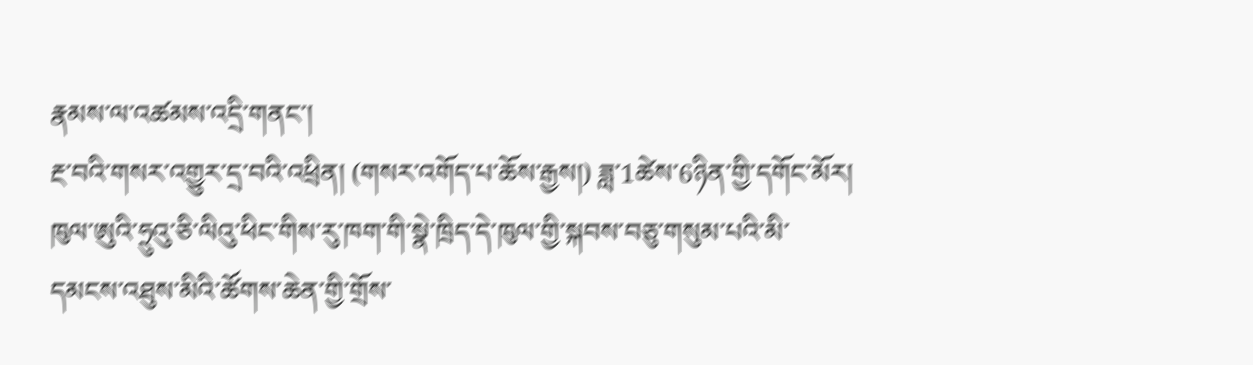རྣམས་ལ་འཚམས་འདྲི་གནང་།
རྔ་བའི་གསར་འགྱུར་དྲ་བའི་འཕྲིན། (གསར་འགོད་པ་ཆོས་རྒྱས།) ཟླ་1ཚེས་6ཉིན་གྱི་དགོང་མོར། ཁུལ་ཨུའི་ཧྲུའུ་ཅི་ལིའུ་ཕིང་གིས་རུ་ཁག་གི་སྣེ་ཁྲིད་དེ་ཁུལ་གྱི་སྐབས་བཅུ་གསུམ་པའི་མི་དམངས་འཐུས་མིའི་ཚོགས་ཆེན་གྱི་གྲོས་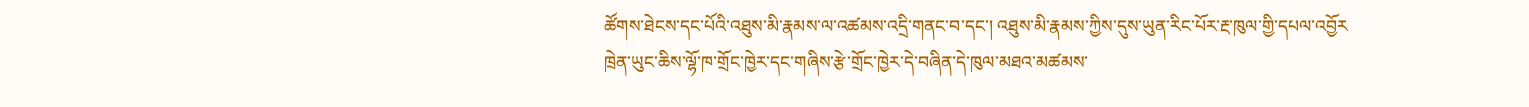ཚོགས་ཐེངས་དང་པོའི་འཐུས་མི་རྣམས་ལ་འཚམས་འདྲི་གནང་བ་དང་། འཐུས་མི་རྣམས་ཀྱིས་དུས་ཡུན་རིང་པོར་རྔ་ཁུལ་གྱི་དཔལ་འབྱོར
ཁྲེན་ཡུང་ཆིས་ལྷོ་ཁ་གྲོང་ཁྱེར་དང་གཞིས་རྩེ་གྲོང་ཁྱེར་དེ་བཞིན་དེ་ཁུལ་མཐའ་མཚམས་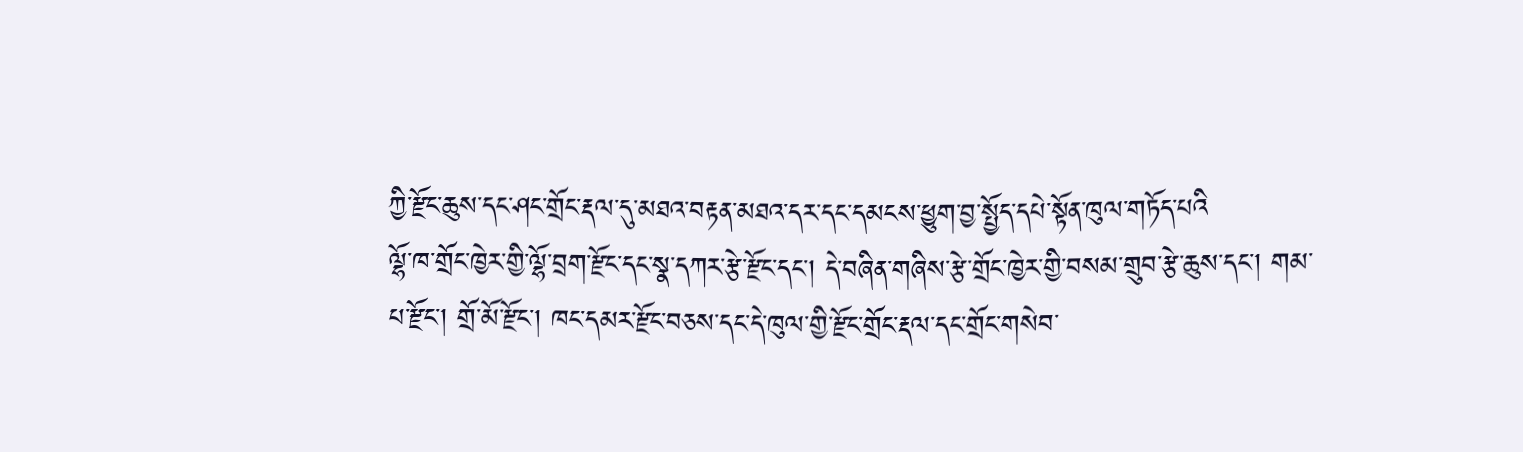ཀྱི་རྫོང་ཆུས་དང་ཤང་གྲོང་རྡལ་དུ་མཐའ་བརྟན་མཐའ་དར་དང་དམངས་ཕྱུག་བྱ་སྤྱོད་དཔེ་སྟོན་ཁུལ་གཏོད་པའི
ལྷོ་ཁ་གྲོང་ཁྱེར་གྱི་ལྷོ་བྲག་རྫོང་དང་སྣ་དཀར་རྩེ་རྫོང་དང་། དེ་བཞིན་གཞིས་རྩེ་གྲོང་ཁྱེར་གྱི་བསམ་གྲུབ་རྩེ་ཆུས་དང་། གམ་པ་རྫོང་། གྲོ་མོ་རྫོང་། ཁང་དམར་རྫོང་བཅས་དང་དེ་ཁུལ་གྱི་རྫོང་གྲོང་རྡལ་དང་གྲོང་གསེབ་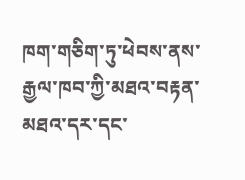ཁག་གཅིག་ཏུ་ཕེབས་ནས་རྒྱལ་ཁབ་ཀྱི་མཐའ་བརྟན་མཐའ་དར་དང་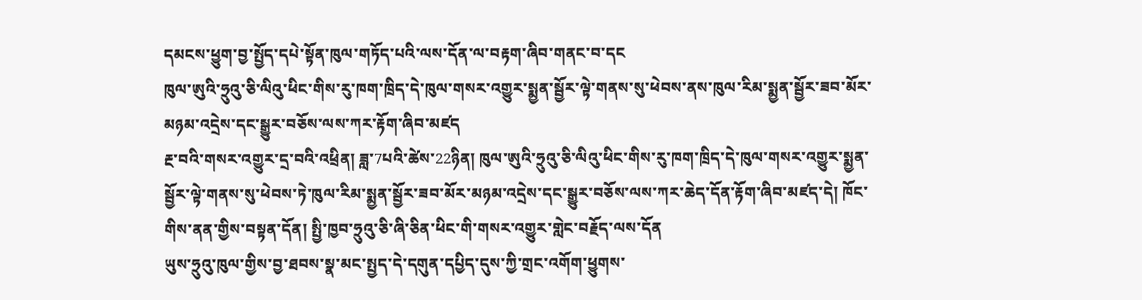དམངས་ཕྱུག་བྱ་སྤྱོད་དཔེ་སྟོན་ཁུལ་གཏོད་པའི་ལས་དོན་ལ་བརྟག་ཞིབ་གནང་བ་དང
ཁུལ་ཨུའི་ཧྲུའུ་ཅི་ལིའུ་ཕིང་གིས་རུ་ཁག་ཁྲིད་དེ་ཁུལ་གསར་འགྱུར་སྨྱན་སྦྱོར་ལྟེ་གནས་སུ་ཕེབས་ནས་ཁུལ་རིམ་སྨྱན་སྦྱོར་ཟབ་མོར་མཉམ་འདྲེས་དང་སྒྱུར་བཅོས་ལས་ཀར་རྟོག་ཞིབ་མཛད
རྔ་བའི་གསར་འགྱུར་དྲ་བའི་འཕྲིན། ཟླ་7པའི་ཚེས་22ཉིན། ཁུལ་ཨུའི་ཧྲུའུ་ཅི་ལིའུ་ཕིང་གིས་རུ་ཁག་ཁྲིད་དེ་ཁུལ་གསར་འགྱུར་སྨྱན་སྦྱོར་ལྟེ་གནས་སུ་ཕེབས་ཏེ་ཁུལ་རིམ་སྨྱན་སྦྱོར་ཟབ་མོར་མཉམ་འདྲེས་དང་སྒྱུར་བཅོས་ལས་ཀར་ཆེད་དོན་རྟོག་ཞིབ་མཛད་དེ། ཁོང་གིས་ནན་གྱིས་བསྟན་དོན། སྤྱི་ཁྱབ་ཧྲུའུ་ཅི་ཞི་ཅིན་ཕིང་གི་གསར་འགྱུར་གླེང་བརྗོད་ལས་དོན
ཡུས་ཧྲུའུ་ཁུལ་གྱིས་བྱ་ཐབས་སྣ་མང་སྤྱད་དེ་དགུན་དཔྱིད་དུས་ཀྱི་གྲང་འགོག་ཕྱུགས་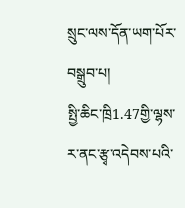སྲུང་ལས་དོན་ཡག་པོར་བསྒྲུབ་པ།
སྤྱི་ཆིང་ཁྲི1.47གྱི་ལྷས་ར་ནང་རྩྭ་འདེབས་པའི་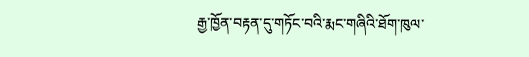རྒྱ་ཁྱོན་བརྟན་དུ་གཏོང་བའི་རྨང་གཞིའི་ཐོག་ཁུལ་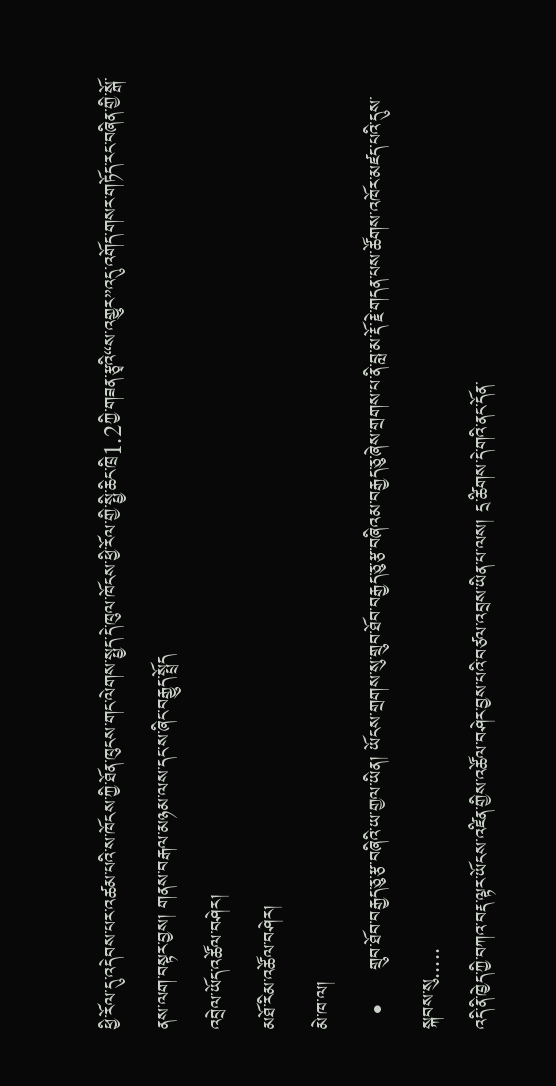ཕྱི་རོལ་དུ་འདེབས་པར་འཚམ་པའི་ས་ཁོངས་ཀྱི་ཐོན་ཁུངས་གང་ལེགས་སྤྱད་དེ་ཁུལ་ཁོངས་ཕྱི་རོལ་གྱི་སྤྱི་ཆིང་ཁྲི1.2ཀྱི་གཟན་རྩྭའི“ས་འགྱུར”འདུ་འགོད་གསར་གཏོད་རང་བཞིན་གྱི་སྒོ་ནས་ལག་བསྟར་བྱས། གནས་བརྒལ་མཉམ་ལས་དང་ས་ཞིང་བརྒྱུད་སྤྲོད
འབྲེལ་ཡོད་འཚོལ་བཤེར།
མཐོ་རིམ་འཚོལ་བཤེར།
མེ་ཁ་ལ།
  •     གྲུབ་ཐོབ་བརྒྱད་ཅུ་རྩ་བཞིའི་ཡ་གྱལ་ཡིན། ཡོངས་གྲགས་སུ་གྲུབ་ཐོབ་བརྒྱད་ཅུ་རྩ་བཞིའམ་བརྒྱད་ཅུ་ཞེས་གྲགས་པ་ནི་བླ་མ་རྡོ་རྗེ་གདན་པས་ཚོགས་འཁོར་མཛད་པའི་དུས་སྐབས་སུ.....
འདི་ནི་ཁྱེད་ཀྱི་བཀའ་བརྡ་ལྟར་ཡོངས་འཛིན་གྱིས་འཚོལ་བཤེར་བྱས་པའི་བཙལ་འབྲས་ཡིན་པ་ལས། དྲ་ཚིགས་དེ་གའི་ནང་དོན་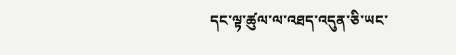དང་ལྟ་ཚུལ་ལ་འཐད་འདུན་ཅི་ཡང་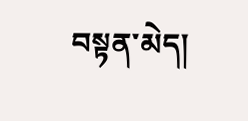བསྟན་མེད།